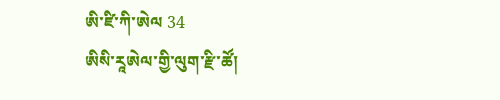ཨི་ཛི་ཀི་ཨེལ 34
ཨིསི་རཱཨེལ་གྱི་ལུག་རྫི་ཚོ།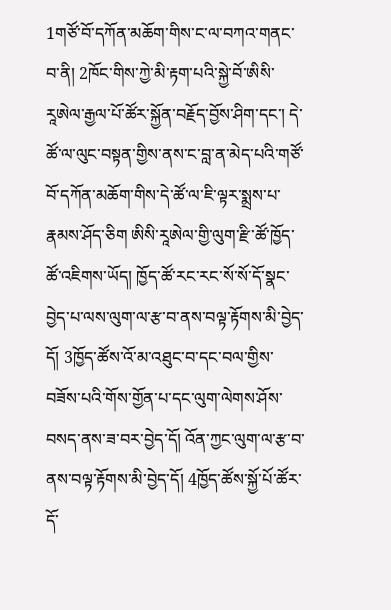1གཙོ་བོ་དཀོན་མཆོག་གིས་ང་ལ་བཀའ་གནང་བ་ནི། 2ཁོང་གིས་ཀྱེ་མི་རྟག་པའི་སྐྱེ་བོ་ཨིསི་རཱཨེལ་རྒྱལ་པོ་ཚོར་སྐྱོན་བརྗོད་བྱོས་ཤིག་དང་། དེ་ཚོ་ལ་ལུང་བསྟན་གྱིས་ནས་ང་བླ་ན་མེད་པའི་གཙོ་བོ་དཀོན་མཆོག་གིས་དེ་ཚོ་ལ་ཇི་ལྟར་སྨྲས་པ་རྣམས་ཤོད་ཅིག ཨིསི་རཱཨེལ་གྱི་ལུག་རྫི་ཚོ་ཁྱོད་ཚོ་འཇིགས་ཡོད། ཁྱོད་ཚོ་རང་རང་སོ་སོ་དོ་སྣང་བྱེད་པ་ལས་ལུག་ལ་རྩ་བ་ནས་བལྟ་རྟོགས་མི་བྱེད་དོ། 3ཁྱོད་ཚོས་འོ་མ་འཐུང་བ་དང་བལ་གྱིས་བཟོས་པའི་གོས་གྱོན་པ་དང་ལུག་ལེགས་ཤོས་བསད་ནས་ཟ་བར་བྱེད་དོ། འོན་ཀྱང་ལུག་ལ་རྩ་བ་ནས་བལྟ་རྟོགས་མི་བྱེད་དོ། 4ཁྱོད་ཚོས་སྐྱོ་པོ་ཚོར་དོ་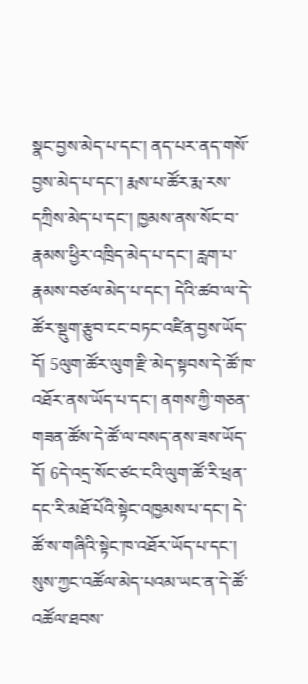སྣང་བྱས་མེད་པ་དང་། ནད་པར་ནད་གསོ་བྱས་མེད་པ་དང་། རྨས་པ་ཚོར་རྨ་རས་དཀྲིས་མེད་པ་དང་། ཁྱམས་ནས་སོང་བ་རྣམས་ཕྱིར་འཁྲིད་མེད་པ་དང་། རླག་པ་རྣམས་བཙལ་མེད་པ་དང་། དེའི་ཚབ་ལ་དེ་ཚོར་སྡུག་རྩུབ་ངང་བཏང་འཛིན་བྱས་ཡོད་དོ། 5ལུག་ཚོར་ལུག་རྫི་མེད་སྟབས་དེ་ཚོ་ཁ་འཐོར་ནས་ཡོད་པ་དང་། ནགས་ཀྱི་གཅན་གཟན་ཚོས་དེ་ཚོ་ལ་བསད་ནས་ཟས་ཡོད་དོ། 6དེ་འདྲ་སོང་ཙང་ངའི་ལུག་ཚོ་རི་ཕྲན་དང་རི་མཐོ་པོའི་སྟེང་འཁྱམས་པ་དང་། དེ་ཚོ་ས་གཞིའི་སྟེང་ཁ་འཐོར་ཡོད་པ་དང་། སུས་ཀྱང་འཚོལ་མེད་པའམ་ཡང་ན་དེ་ཚོ་འཚོལ་ཐབས་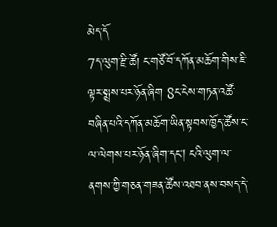མེད་དོ
7ད་ལུག་རྫི་ཚོ། ང་གཙོ་བོ་དཀོན་མཆོག་གིས་ཇི་ལྟར་སྨྲས་པར་ཉོན་ཞིག 8ང་ངེས་གཏན་འཚོ་བཞིན་པའི་དཀོན་མཆོག་ཡིན་སྟབས་ཁྱོད་ཚོས་ང་ལ་ལེགས་པར་ཉོན་ཞིག་དང། ངའི་ལུག་ལ་ནགས་ཀྱི་གཅན་གཟན་ཚོས་འཐབ་ནས་བསད་དེ་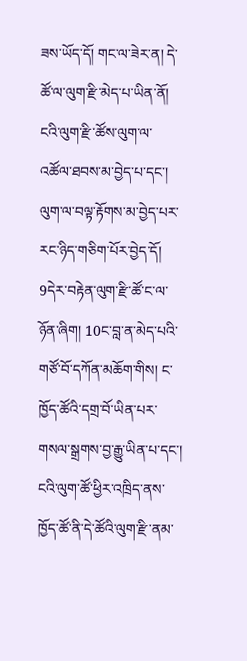ཟས་ཡོད་དོ། གང་ལ་ཟེར་ན། དེ་ཚོ་ལ་ལུག་རྫི་མེད་པ་ཡིན་ནོ། ངའི་ལུག་རྫི་ཚོས་ལུག་ལ་འཚོལ་ཐབས་མ་བྱེད་པ་དང་། ལུག་ལ་བལྟ་རྟོགས་མ་བྱེད་པར་རང་ཉིད་གཅིག་པོར་བྱེད་དོ། 9དེར་བརྟེན་ལུག་རྫི་ཚོ་ང་ལ་ཉོན་ཞིག། 10ང་བླ་ན་མེད་པའི་གཙོ་བོ་དཀོན་མཆོག་གིས། ང་ཁྱོད་ཚོའི་དགྲ་བོ་ཡིན་པར་གསལ་སྒྲགས་བྱ་རྒྱུ་ཡིན་པ་དང་། ངའི་ལུག་ཚོ་ཕྱིར་འཁྲིད་ནས་ཁྱོད་ཚོ་ནི་དེ་ཚོའི་ལུག་རྫི་ནམ་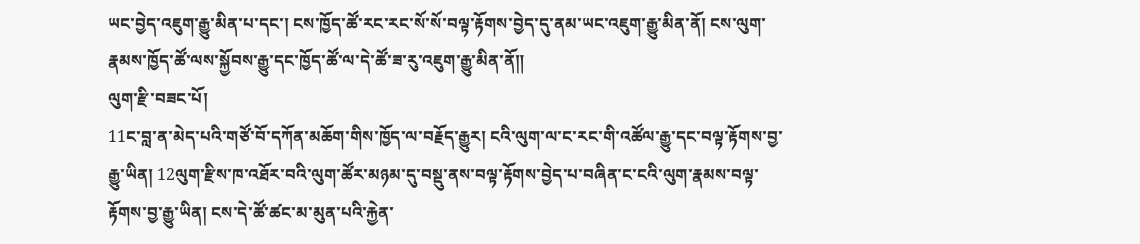ཡང་བྱེད་འཇུག་རྒྱུ་མིན་པ་དང་། ངས་ཁྱོད་ཚོ་རང་རང་སོ་སོ་བལྟ་རྟོགས་བྱེད་དུ་ནམ་ཡང་འཇུག་རྒྱུ་མིན་ནོ། ངས་ལུག་རྣམས་ཁྱོད་ཚོ་ལས་སྐྱོབས་རྒྱུ་དང་ཁྱོད་ཚོ་ལ་དེ་ཚོ་ཟ་རུ་འཇུག་རྒྱུ་མིན་ནོ༎
ལུག་རྫི་བཟང་པོ།
11ང་བླ་ན་མེད་པའི་གཙོ་བོ་དཀོན་མཆོག་གིས་ཁྱོད་ལ་བརྗོད་རྒྱུར། ངའི་ལུག་ལ་ང་རང་གི་འཚོལ་རྒྱུ་དང་བལྟ་རྟོགས་བྱ་རྒྱུ་ཡིན། 12ལུག་རྫིས་ཁ་འཐོར་བའི་ལུག་ཚོར་མཉམ་དུ་བསྡུ་ནས་བལྟ་རྟོགས་བྱེད་པ་བཞིན་ང་ངའི་ལུག་རྣམས་བལྟ་རྟོགས་བྱ་རྒྱུ་ཡིན། ངས་དེ་ཚོ་ཚང་མ་མུན་པའི་རྐྱེན་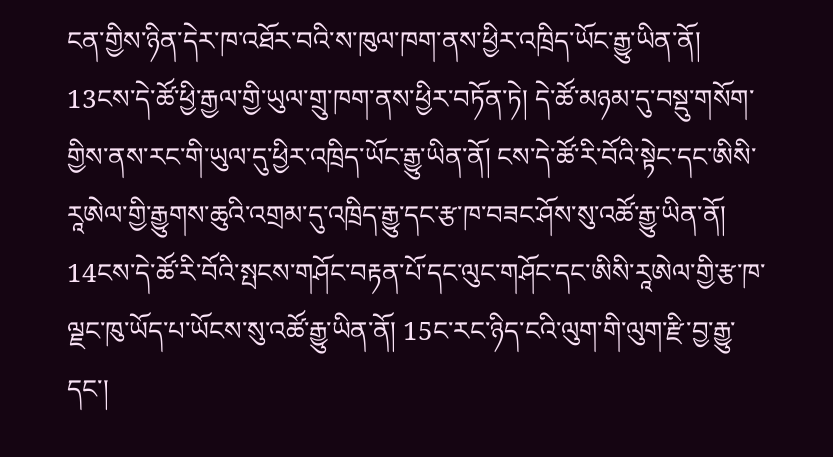ངན་གྱིས་ཉིན་དེར་ཁ་འཐོར་བའི་ས་ཁུལ་ཁག་ནས་ཕྱིར་འཁྲིད་ཡོང་རྒྱུ་ཡིན་ནོ། 13ངས་དེ་ཚོ་ཕྱི་རྒྱལ་གྱི་ཡུལ་གྲུ་ཁག་ནས་ཕྱིར་བཏོན་ཏེ། དེ་ཚོ་མཉམ་དུ་བསྡུ་གསོག་གྱིས་ནས་རང་གི་ཡུལ་དུ་ཕྱིར་འཁྲིད་ཡོང་རྒྱུ་ཡིན་ནོ། ངས་དེ་ཚོ་རི་བོའི་སྟེང་དང་ཨིསི་རཱཨེལ་གྱི་རྒྱུགས་ཆུའི་འགྲམ་དུ་འཁྲིད་རྒྱུ་དང་རྩ་ཁ་བཟང་ཤོས་སུ་འཚོ་རྒྱུ་ཡིན་ནོ། 14ངས་དེ་ཚོ་རི་བོའི་སྤངས་གཤོང་བརྟན་པོ་དང་ལུང་གཤོང་དང་ཨིསི་རཱཨེལ་གྱི་རྩ་ཁ་ལྗང་ཁུ་ཡོད་པ་ཡོངས་སུ་འཚོ་རྒྱུ་ཡིན་ནོ། 15ང་རང་ཉིད་ངའི་ལུག་གི་ལུག་རྫི་བྱ་རྒྱུ་དང་།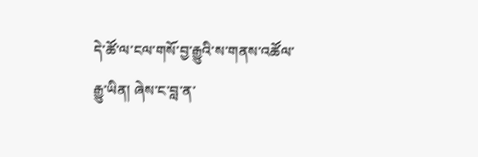དེ་ཚོ་ལ་ངལ་གསོ་བྱ་རྒྱུའི་ས་གནས་འཚོལ་རྒྱུ་ཡིན། ཞེས་ང་བླ་ན་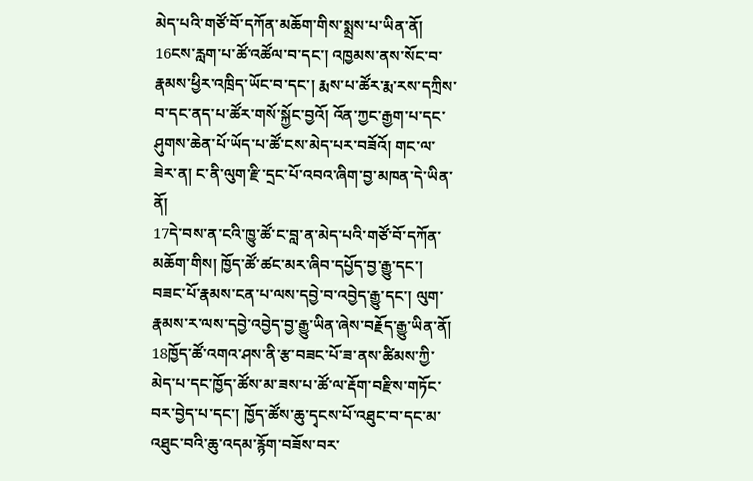མེད་པའི་གཙོ་བོ་དཀོན་མཆོག་གིས་སྨྲས་པ་ཡིན་ནོ།
16ངས་རླག་པ་ཚོ་འཚོལ་བ་དང་། འཁྱམས་ནས་སོང་བ་རྣམས་ཕྱིར་འཁྲིད་ཡོང་བ་དང་། རྨས་པ་ཚོར་རྨ་རས་དཀྲིས་བ་དང་ནད་པ་ཚོར་གསོ་སྐྱོང་བྱའོ། འོན་ཀྱང་རྒྱག་པ་དང་ཤུགས་ཆེན་པོ་ཡོད་པ་ཚོ་ངས་མེད་པར་བཟོའོ། གང་ལ་ཟེར་ན། ང་ནི་ལུག་རྫི་དྲང་པོ་འབའ་ཞིག་བྱ་མཁན་དེ་ཡིན་ནོ།
17དེ་བས་ན་ངའི་ཁྱུ་ཚོ་ང་བླ་ན་མེད་པའི་གཙོ་བོ་དཀོན་མཆོག་གིས། ཁྱོད་ཚོ་ཚང་མར་ཞིབ་དཔྱོད་བྱ་རྒྱུ་དང་། བཟང་པོ་རྣམས་ངན་པ་ལས་དབྱེ་བ་འབྱེད་རྒྱུ་དང་། ལུག་རྣམས་ར་ལས་དབྱེ་འབྱེད་བྱ་རྒྱུ་ཡིན་ཞེས་བརྗོད་རྒྱུ་ཡིན་ནོ། 18ཁྱོད་ཚོ་འགའ་ཤས་ནི་རྩ་བཟང་པོ་ཟ་ནས་ཚིམས་ཀྱི་མེད་པ་དང་ཁྱོད་ཚོས་མ་ཟས་པ་ཚོ་ལ་རྡོག་བརྫིས་གཏོང་བར་བྱེད་པ་དང་། ཁྱོད་ཚོས་ཆུ་དྭངས་པོ་འཐུང་བ་དང་མ་འཐུང་བའི་ཆུ་འདམ་རྙོག་བཟོས་བར་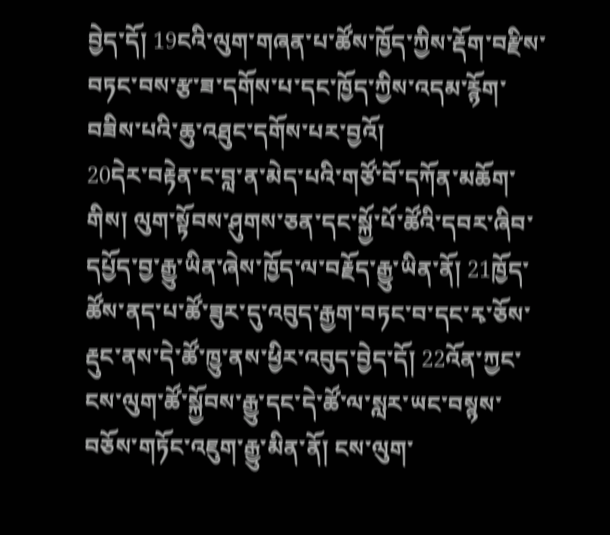བྱེད་དོ། 19ངའི་ལུག་གཞན་པ་ཚོས་ཁྱོད་ཀྱིས་རྡོག་བརྫིས་བཏང་བས་རྩ་ཟ་དགོས་པ་དང་ཁྱོད་ཀྱིས་འདམ་རྙོག་བཟིས་པའི་ཆུ་འཐུང་དགོས་པར་བྱའོ།
20དེར་བརྟེན་ང་བླ་ན་མེད་པའི་གཙོ་བོ་དཀོན་མཆོག་གིས། ལུག་སྟོབས་ཤུགས་ཅན་དང་སྐྱོ་པོ་ཚོའི་དབར་ཞིབ་དཔྱོད་བྱ་རྒྱུ་ཡིན་ཞེས་ཁྱོད་ལ་བརྗོད་རྒྱུ་ཡིན་ནོ། 21ཁྱོད་ཚོས་ནད་པ་ཚོ་ཟུར་དུ་འབུད་རྒྱག་བཏང་བ་དང་རྭ་ཅོས་རྡུང་ནས་དེ་ཚོ་ཁྱུ་ནས་ཕྱིར་འབུད་བྱེད་དོ། 22འོན་ཀྱང་ངས་ལུག་ཚོ་སྐྱོབས་རྒྱུ་དང་དེ་ཚོ་ལ་སླར་ཡང་བསྙས་བཅོས་གཏོང་འཇུག་རྒྱུ་མིན་ནོ། ངས་ལུག་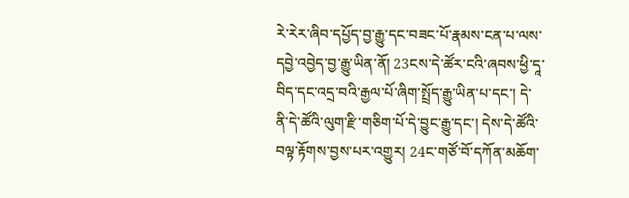རེ་རེར་ཞིབ་དཔྱོད་བྱ་རྒྱུ་དང་བཟང་པོ་རྣམས་ངན་པ་ལས་དབྱེ་འབྱེད་བྱ་རྒྱུ་ཡིན་ནོ། 23ངས་དེ་ཚོར་ངའི་ཞབས་ཕྱི་དཱ་བིད་དང་འདྲ་བའི་རྒྱལ་པོ་ཞིག་སྤྲོད་རྒྱུ་ཡིན་པ་དང་། དེ་ནི་དེ་ཚོའི་ལུག་རྫི་གཅིག་པོ་དེ་བྱུང་རྒྱུ་དང་། དེས་དེ་ཚོའི་བལྟ་རྟོགས་བྱས་པར་འགྱུར། 24ང་གཙོ་བོ་དཀོན་མཆོག་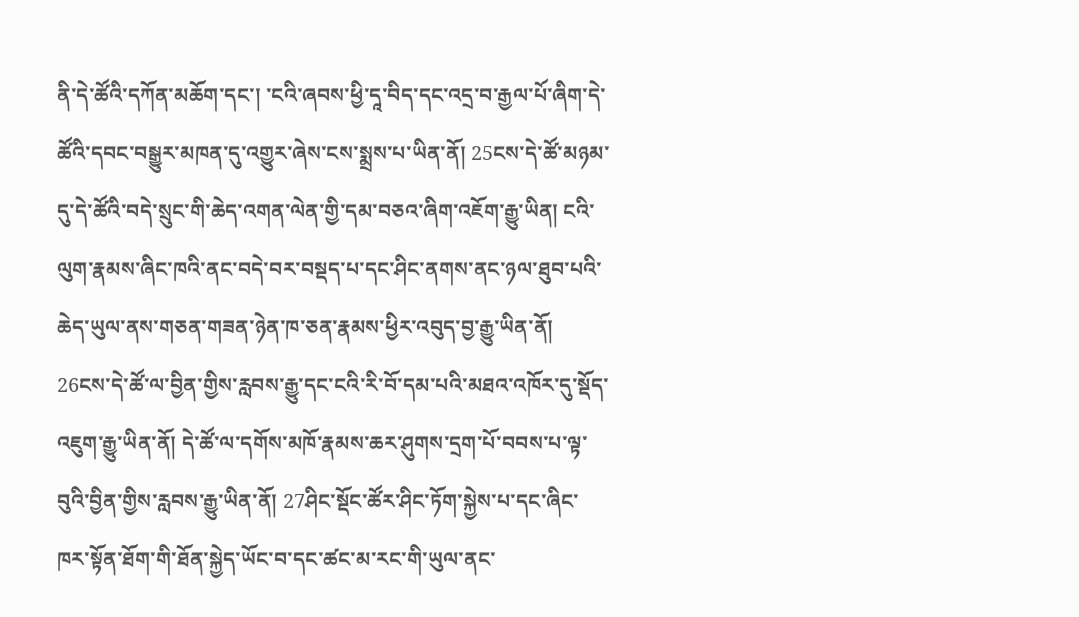ནི་དེ་ཚོའི་དཀོན་མཆོག་དང་། ་ངའི་ཞབས་ཕྱི་དཱ་བིད་དང་འདྲ་བ་རྒྱལ་པོ་ཞིག་དེ་ཚོའི་དབང་བསྒྱུར་མཁན་དུ་འགྱུར་ཞེས་ངས་སྨྲས་པ་ཡིན་ནོ། 25ངས་དེ་ཚོ་མཉམ་དུ་དེ་ཚོའི་བདེ་སྲུང་གི་ཆེད་འགན་ལེན་གྱི་དམ་བཅའ་ཞིག་འཇོག་རྒྱུ་ཡིན། ངའི་ལུག་རྣམས་ཞིང་ཁའི་ནང་བདེ་བར་བསྡད་པ་དང་ཤིང་ནགས་ནང་ཉལ་ཐུབ་པའི་ཆེད་ཡུལ་ནས་གཅན་གཟན་ཉེན་ཁ་ཅན་རྣམས་ཕྱིར་འབུད་བྱ་རྒྱུ་ཡིན་ནོ།
26ངས་དེ་ཚོ་ལ་བྱིན་གྱིས་རླབས་རྒྱུ་དང་ངའི་རི་བོ་དམ་པའི་མཐའ་འཁོར་དུ་སྡོད་འཇུག་རྒྱུ་ཡིན་ནོ། དེ་ཚོ་ལ་དགོས་མཁོ་རྣམས་ཆར་ཤུགས་དྲག་པོ་བབས་པ་ལྟ་བུའི་བྱིན་གྱིས་རླབས་རྒྱུ་ཡིན་ནོ། 27ཤིང་སྡོང་ཚོར་ཤིང་ཏོག་སྐྱེས་པ་དང་ཞིང་ཁར་སྟོན་ཐོག་གི་ཐོན་སྐྱེད་ཡོང་བ་དང་ཚང་མ་རང་གི་ཡུལ་ནང་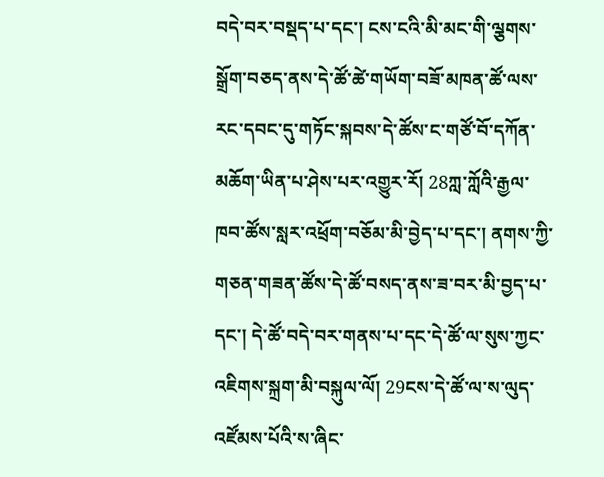བདེ་བར་བསྡད་པ་དང་། ངས་ངའི་མི་མང་གི་ལྕགས་སྒྲོག་བཅད་ནས་དེ་ཚོ་ཚེ་གཡོག་བཟོ་མཁན་ཚོ་ལས་རང་དབང་དུ་གཏོང་སྐབས་དེ་ཚོས་ང་གཙོ་བོ་དཀོན་མཆོག་ཡིན་པ་ཤེས་པར་འགྱུར་རོ། 28ཀླ་ཀློའི་རྒྱལ་ཁབ་ཚོས་སླར་འཕྲོག་བཅོམ་མི་བྱེད་པ་དང་། ནགས་ཀྱི་གཅན་གཟན་ཚོས་དེ་ཚོ་བསད་ནས་ཟ་བར་མི་བྱད་པ་དང་། དེ་ཚོ་བདེ་བར་གནས་པ་དང་དེ་ཚོ་ལ་སུས་ཀྱང་འཇིགས་སྐྲག་མི་བསྐུལ་ལོ། 29ངས་དེ་ཚོ་ལ་ས་ལུད་འཛོམས་པོའི་ས་ཞིང་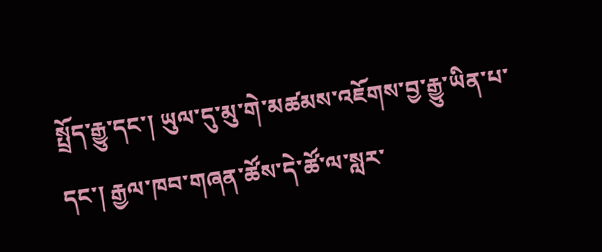སྤྲོད་རྒྱུ་དང་། ཡུལ་དུ་མུ་གེ་མཚམས་འཇོགས་བྱ་རྒྱུ་ཡིན་པ་དང་། རྒྱལ་ཁབ་གཞན་ཚོས་དེ་ཚོ་ལ་སླར་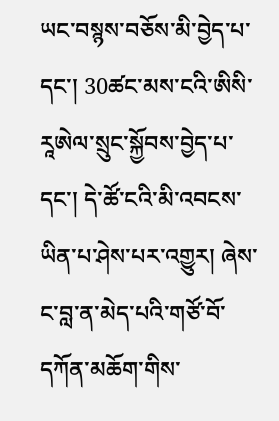ཡང་བསྙས་བཅོས་མི་བྱེད་པ་དང་། 30ཚང་མས་ངའི་ཨིསི་རཱཨེལ་སྲུང་སྐྱོབས་བྱེད་པ་དང་། དེ་ཚོ་ངའི་མི་འབངས་ཡིན་པ་ཤེས་པར་འགྱུར། ཞེས་ང་བླ་ན་མེད་པའི་གཙོ་བོ་དཀོན་མཆོག་གིས་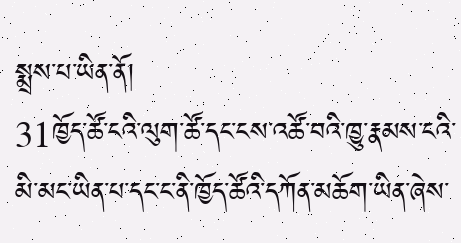སྨྲས་པ་ཡིན་ནོ།
31ཁྱོད་ཚོ་ངའི་ལུག་ཚོ་དང་ངས་འཚོ་བའི་ཁྱུ་རྣམས་ངའི་མི་མང་ཡིན་པ་དང་ང་ནི་ཁྱོད་ཚོའི་དཀོན་མཆོག་ཡིན་ཞེས་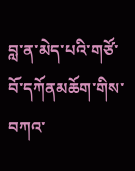བླ་ན་མེད་པའི་གཙོ་བོ་དཀོནམཆོག་གིས་བཀའ་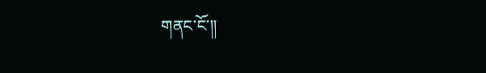གནང་ངོ་༎